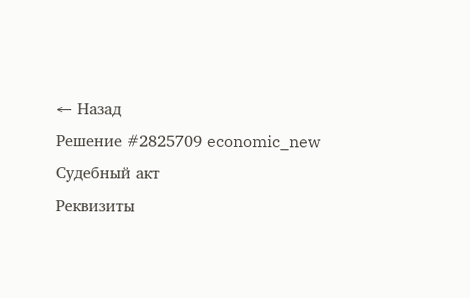← Назад
Решение #2825709 economic_new
Судебный акт
Реквизиты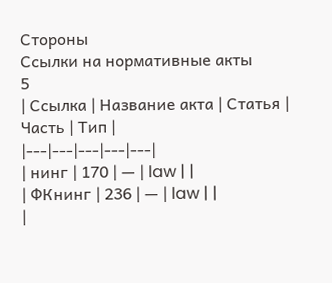Стороны
Ссылки на нормативные акты
5
| Ссылка | Название акта | Статья | Часть | Тип |
|---|---|---|---|---|
| нинг | 170 | — | law | |
| ФКнинг | 236 | — | law | |
|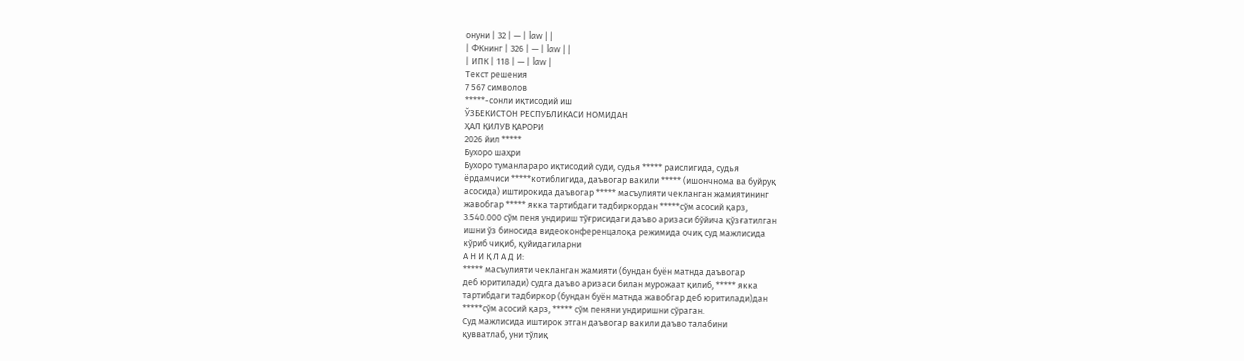онуни | 32 | — | law | |
| ФКнинг | 326 | — | law | |
| ИПК | 118 | — | law |
Текст решения
7 567 символов
*****-сонли иқтисодий иш
ЎЗБЕКИСТОН РЕСПУБЛИКАСИ НОМИДАН
ҲАЛ ҚИЛУВ ҚАРОРИ
2026 йил *****
Бухоро шаҳри
Бухоро туманлараро иқтисодий суди, судья ***** раислигида, судья
ёрдамчиси *****котиблигида, даъвогар вакили ***** (ишончнома ва буйруқ
асосида) иштирокида даъвогар ***** масъулияти чекланган жамиятининг
жавобгар ***** якка тартибдаги тадбиркордан *****сўм асосий қарз,
3.540.000 сўм пеня ундириш тўғрисидаги даъво аризаси бўйича қўзғатилган
ишни ўз биносида видеоконференцалоқа режимида очиқ суд мажлисида
кўриб чиқиб, қуйидагиларни
А Н И Қ Л А Д И:
***** масъулияти чекланган жамияти (бундан буён матнда даъвогар
деб юритилади) судга даъво аризаси билан мурожаат қилиб, ***** якка
тартибдаги тадбиркор (бундан буён матнда жавобгар деб юритилади)дан
*****сўм асосий қарз, ***** сўм пеняни ундиришни сўраган.
Суд мажлисида иштирок этган даъвогар вакили даъво талабини
қувватлаб, уни тўлиқ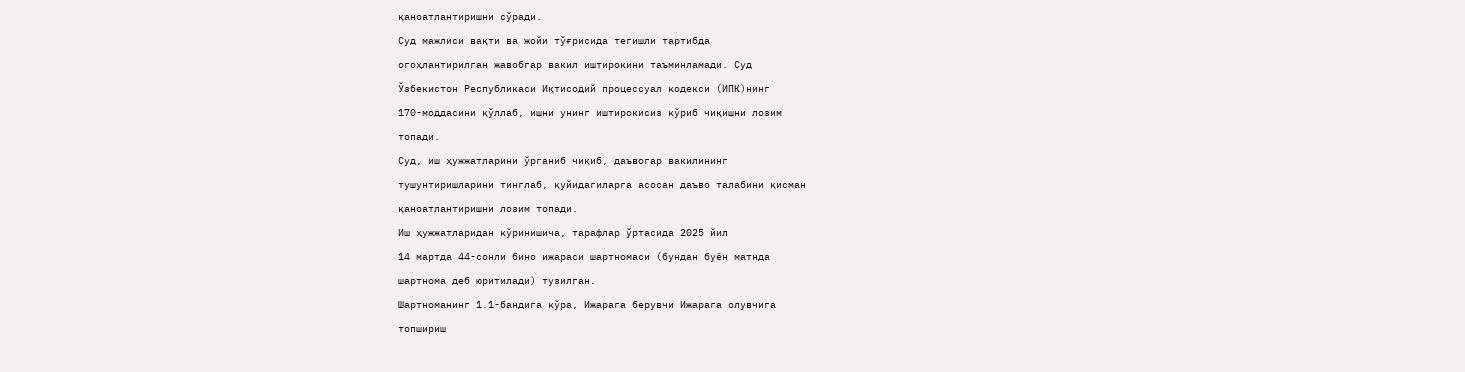қаноатлантиришни сўради.
Суд мажлиси вақти ва жойи тўғрисида тегишли тартибда
огоҳлантирилган жавобгар вакил иштирокини таъминламади. Суд
Ўзбекистон Республикаси Иқтисодий процессуал кодекси (ИПК)нинг
170-моддасини қўллаб, ишни унинг иштирокисиз кўриб чиқишни лозим
топади.
Суд, иш ҳужжатларини ўрганиб чиқиб, даъвогар вакилининг
тушунтиришларини тинглаб, қуйидагиларга асосан даъво талабини қисман
қаноатлантиришни лозим топади.
Иш ҳужжатларидан кўринишича, тарафлар ўртасида 2025 йил
14 мартда 44-сонли бино ижараси шартномаси (бундан буён матнда
шартнома деб юритилади) тузилган.
Шартноманинг 1.1-бандига кўра, Ижарага берувчи Ижарага олувчига
топшириш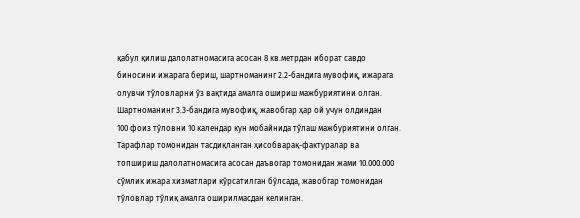қабул қилиш далолатномасига асосан 8 кв.метрдан иборат савдо
биносини ижарага бериш, шартноманинг 2.2-бандига мувофиқ, ижарага
олувчи тўловларни ўз вақтида амалга ошириш мажбуриятини олган.
Шартноманинг 3.3-бандига мувофиқ, жавобгар ҳар ой учун олдиндан
100 фоиз тўловни 10 календар кун мобайнида тўлаш мажбуриятини олган.
Тарафлар томонидан тасдиқланган ҳисобварақ-фактуралар ва
топшириш далолатномасига асосан даъвогар томонидан жами 10.000.000
сўмлик ижара хизматлари кўрсатилган бўлсада, жавобгар томонидан
тўловлар тўлиқ амалга оширилмасдан келинган.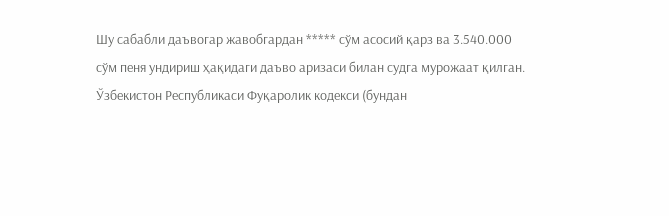Шу сабабли даъвогар жавобгардан ***** сўм асосий қарз ва 3.540.000
сўм пеня ундириш ҳақидаги даъво аризаси билан судга мурожаат қилган.
Ўзбекистон Республикаси Фуқаролик кодекси (бундан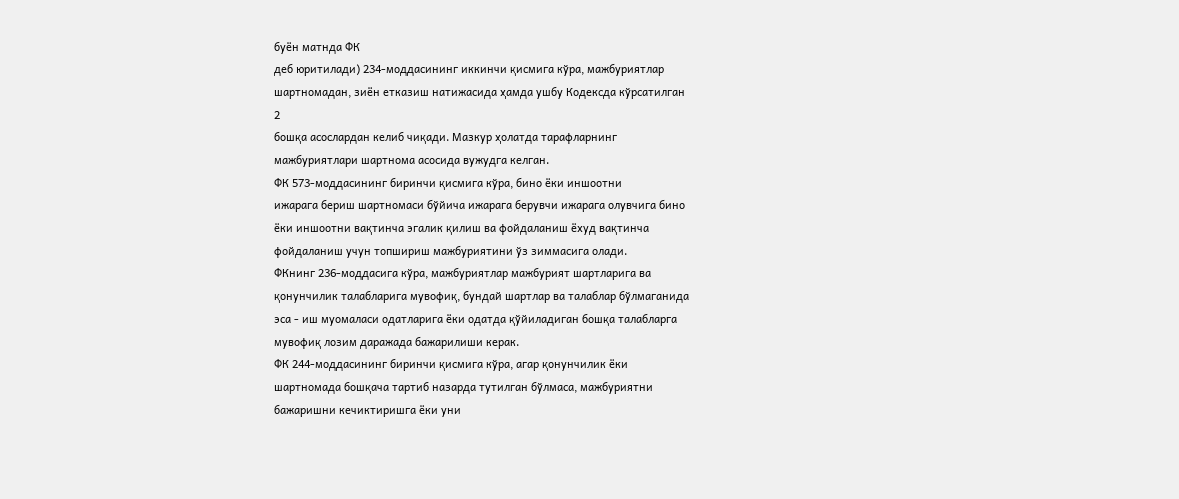буён матнда ФК
деб юритилади) 234-моддасининг иккинчи қисмига кўра, мажбуриятлар
шартномадан, зиён етказиш натижасида ҳамда ушбу Кодексда кўрсатилган
2
бошқа асослардан келиб чиқади. Мазкур ҳолатда тарафларнинг
мажбуриятлари шартнома асосида вужудга келган.
ФК 573-моддасининг биринчи қисмига кўра, бино ёки иншоотни
ижарага бериш шартномаси бўйича ижарага берувчи ижарага олувчига бино
ёки иншоотни вақтинча эгалик қилиш ва фойдаланиш ёхуд вақтинча
фойдаланиш учун топшириш мажбуриятини ўз зиммасига олади.
ФКнинг 236-моддасига кўра, мажбуриятлар мажбурият шартларига ва
қонунчилик талабларига мувофиқ, бундай шартлар ва талаблар бўлмаганида
эса - иш муомаласи одатларига ёки одатда қўйиладиган бошқа талабларга
мувофиқ лозим даражада бажарилиши керак.
ФК 244-моддасининг биринчи қисмига кўра, агар қонунчилик ёки
шартномада бошқача тартиб назарда тутилган бўлмаса, мажбуриятни
бажаришни кечиктиришга ёки уни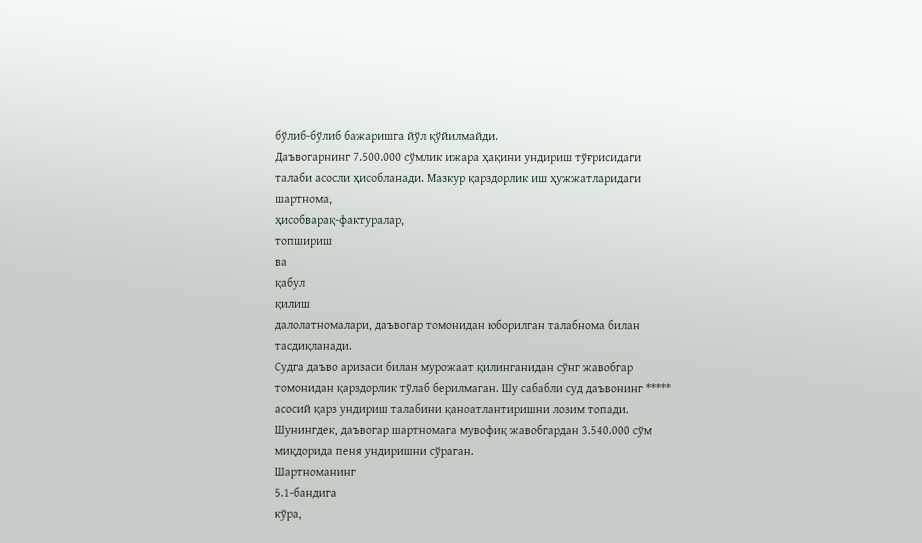бўлиб-бўлиб бажаришга йўл қўйилмайди.
Даъвогарнинг 7.500.000 сўмлик ижара ҳақини ундириш тўғрисидаги
талаби асосли ҳисобланади. Мазкур қарздорлик иш ҳужжатларидаги
шартнома,
ҳисобварақ-фактуралар,
топшириш
ва
қабул
қилиш
далолатномалари, даъвогар томонидан юборилган талабнома билан
тасдиқланади.
Судга даъво аризаси билан мурожаат қилинганидан сўнг жавобгар
томонидан қарздорлик тўлаб берилмаган. Шу сабабли суд даъвонинг *****
асосий қарз ундириш талабини қаноатлантиришни лозим топади.
Шунингдек, даъвогар шартномага мувофиқ жавобгардан 3.540.000 сўм
миқдорида пеня ундиришни сўраган.
Шартноманинг
5.1-бандига
кўра,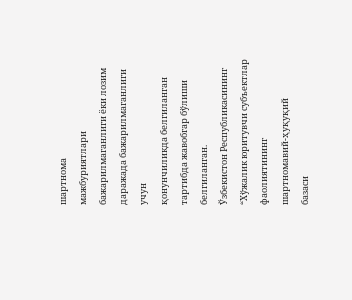шартнома
мажбуриятлари
бажарилмаганлиги ёки лозим даражада бажарилмаганлиги учун
қонунчиликда белгиланган тартибда жавобгар бўлиши белгиланган.
Ўзбекистон Республикасининг “Хўжалик юритувчи субъектлар
фаолиятининг
шартномавий-ҳуқуқий
базаси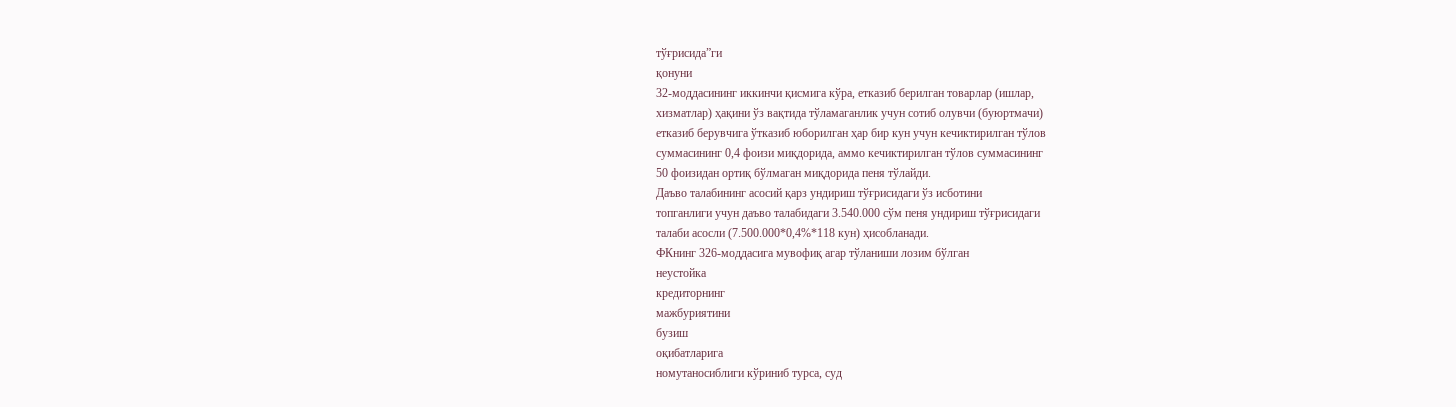тўғрисида”ги
қонуни
32-моддасининг иккинчи қисмига кўра, етказиб берилган товарлар (ишлар,
хизматлар) ҳақини ўз вақтида тўламаганлик учун сотиб олувчи (буюртмачи)
етказиб берувчига ўтказиб юборилган ҳар бир кун учун кечиктирилган тўлов
суммасининг 0,4 фоизи миқдорида, аммо кечиктирилган тўлов суммасининг
50 фоизидан ортиқ бўлмаган миқдорида пеня тўлайди.
Даъво талабининг асосий қарз ундириш тўғрисидаги ўз исботини
топганлиги учун даъво талабидаги 3.540.000 сўм пеня ундириш тўғрисидаги
талаби асосли (7.500.000*0,4%*118 кун) ҳисобланади.
ФКнинг 326-моддасига мувофиқ агар тўланиши лозим бўлган
неустойка
кредиторнинг
мажбуриятини
бузиш
оқибатларига
номутаносиблиги кўриниб турса, суд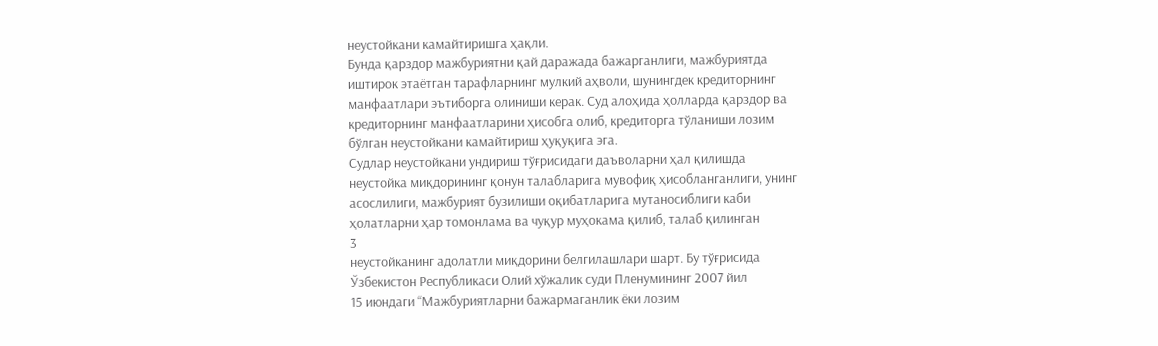неустойкани камайтиришга ҳақли.
Бунда қарздор мажбуриятни қай даражада бажарганлиги, мажбуриятда
иштирок этаётган тарафларнинг мулкий аҳволи, шунингдек кредиторнинг
манфаатлари эътиборга олиниши керак. Суд алоҳида ҳолларда қарздор ва
кредиторнинг манфаатларини ҳисобга олиб, кредиторга тўланиши лозим
бўлган неустойкани камайтириш ҳуқуқига эга.
Судлар неустойкани ундириш тўғрисидаги даъволарни ҳал қилишда
неустойка миқдорининг қонун талабларига мувофиқ ҳисобланганлиги, унинг
асослилиги, мажбурият бузилиши оқибатларига мутаносиблиги каби
ҳолатларни ҳар томонлама ва чуқур муҳокама қилиб, талаб қилинган
3
неустойканинг адолатли миқдорини белгилашлари шарт. Бу тўғрисида
Ўзбекистон Республикаси Олий хўжалик суди Пленумининг 2007 йил
15 июндаги “Мажбуриятларни бажармаганлик ёки лозим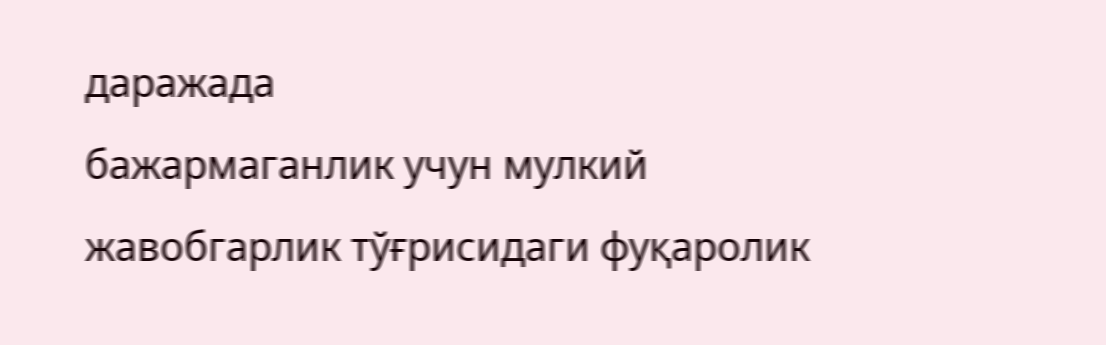даражада
бажармаганлик учун мулкий жавобгарлик тўғрисидаги фуқаролик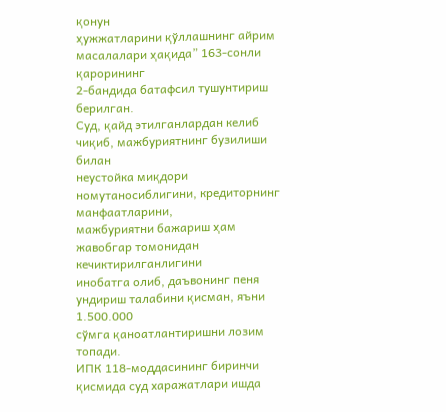қонун
ҳужжатларини қўллашнинг айрим масалалари ҳақида” 163-сонли қарорининг
2-бандида батафсил тушунтириш берилган.
Суд, қайд этилганлардан келиб чиқиб, мажбуриятнинг бузилиши билан
неустойка миқдори номутаносиблигини, кредиторнинг манфаатларини,
мажбуриятни бажариш ҳам жавобгар томонидан кечиктирилганлигини
инобатга олиб, даъвонинг пеня ундириш талабини қисман, яъни 1.500.000
сўмга қаноатлантиришни лозим топади.
ИПК 118-моддасининг биринчи қисмида суд харажатлари ишда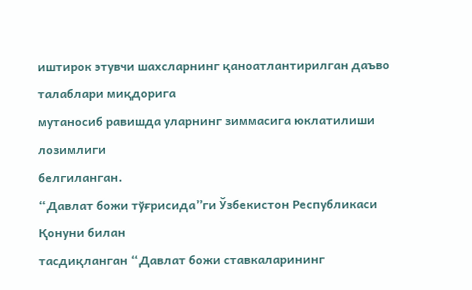иштирок этувчи шахсларнинг қаноатлантирилган даъво талаблари миқдорига
мутаносиб равишда уларнинг зиммасига юклатилиши лозимлиги
белгиланган.
“Давлат божи тўғрисида”ги Ўзбекистон Республикаси Қонуни билан
тасдиқланган “Давлат божи ставкаларининг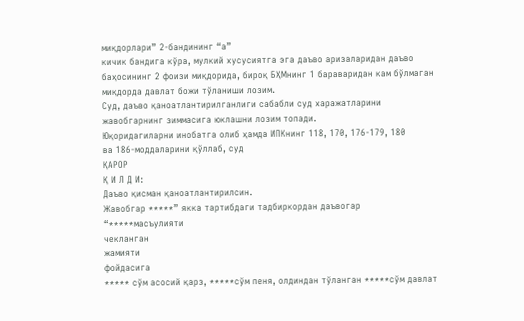миқдорлари” 2-бандининг “а”
кичик бандига кўра, мулкий хусусиятга эга даъво аризаларидан даъво
баҳосининг 2 фоизи миқдорида, бироқ БҲМнинг 1 бараваридан кам бўлмаган
миқдорда давлат божи тўланиши лозим.
Суд, даъво қаноатлантирилганлиги сабабли суд харажатларини
жавобгарнинг зиммасига юклашни лозим топади.
Юқоридагиларни инобатга олиб ҳамда ИПКнинг 118, 170, 176-179, 180
ва 186-моддаларини қўллаб, суд
ҚАРОР
Қ И Л Д И:
Даъво қисман қаноатлантирилсин.
Жавобгар *****” якка тартибдаги тадбиркордан даъвогар
“*****масъулияти
чекланган
жамияти
фойдасига
***** сўм асосий қарз, *****сўм пеня, олдиндан тўланган *****сўм давлат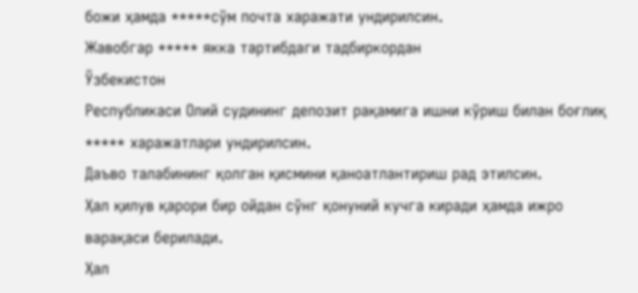божи ҳамда *****сўм почта харажати ундирилсин.
Жавобгар ***** якка тартибдаги тадбиркордан
Ўзбекистон
Республикаси Олий судининг депозит рақамига ишни кўриш билан боғлиқ
***** харажатлари ундирилсин.
Даъво талабининг қолган қисмини қаноатлантириш рад этилсин.
Ҳал қилув қарори бир ойдан сўнг қонуний кучга киради ҳамда ижро
варақаси берилади.
Ҳал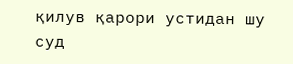қилув қарори устидан шу суд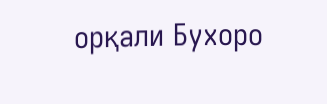орқали Бухоро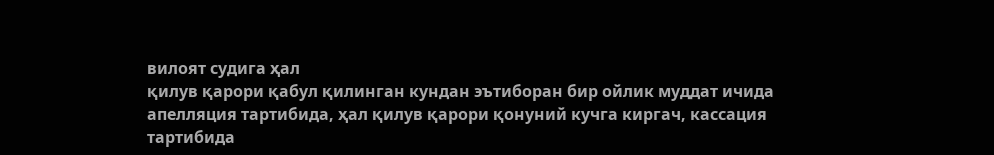вилоят судига ҳал
қилув қарори қабул қилинган кундан эътиборан бир ойлик муддат ичида
апелляция тартибида, ҳал қилув қарори қонуний кучга киргач, кассация
тартибида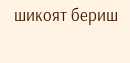шикоят бериш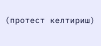(протест келтириш)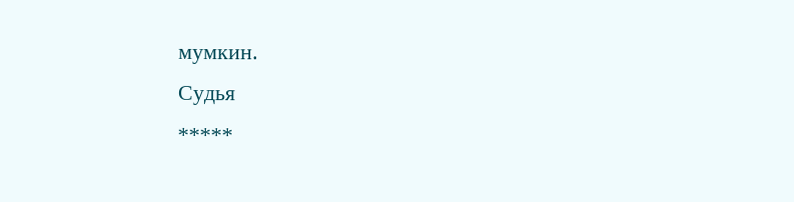мумкин.
Судья
*****